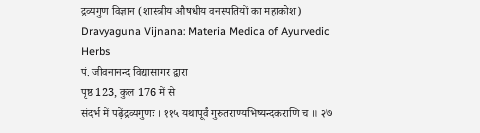द्रव्यगुण विज्ञान (शास्त्रीय औषधीय वनस्पतियों का महाकोश)
Dravyaguna Vijnana: Materia Medica of Ayurvedic Herbs
पं. जीवनानन्द विद्यासागर द्वारा
पृष्ठ 123, कुल 176 में से
संदर्भ में पढ़ेंद्रव्यगुणः । ११५ यथापूर्वं गुरुतराण्यभिष्यन्दकराणि च ॥ २७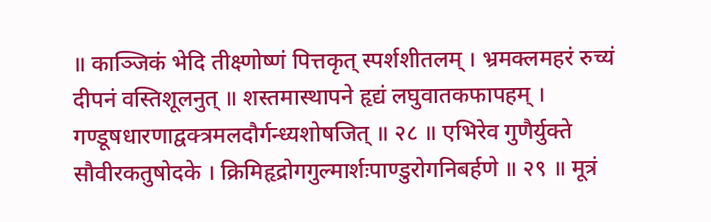॥ काञ्जिकं भेदि तीक्ष्णोष्णं पित्तकृत् स्पर्शशीतलम् । भ्रमक्लमहरं रुच्यं दीपनं वस्तिशूलनुत् ॥ शस्तमास्थापने हृद्यं लघुवातकफापहम् । गण्डूषधारणाद्वक्त्रमलदौर्गन्ध्यशोषजित् ॥ २८ ॥ एभिरेव गुणैर्युक्ते सौवीरकतुषोदके । क्रिमिहृद्रोगगुल्मार्शःपाण्डुरोगनिबर्हणे ॥ २९ ॥ मूत्रं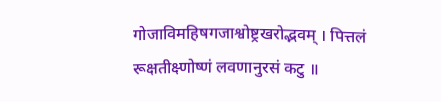गोजाविमहिषगजाश्वोष्ट्रखरोद्भवम् । पित्तलं रूक्षतीक्ष्णोष्णं लवणानुरसं कटु ॥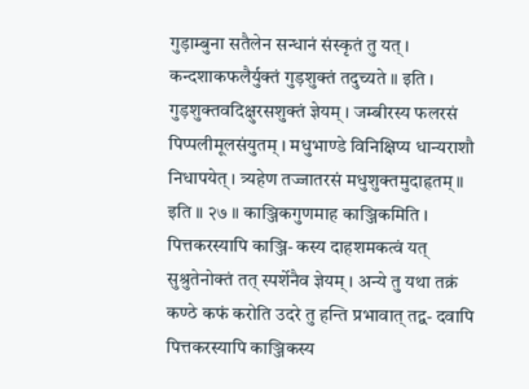गुड़ाम्बुना सतैलेन सन्धानं संस्कृतं तु यत् । कन्दशाकफलैर्युक्तं गुड़शुक्तं तदुच्यते ॥ इति । गुड़शुक्तवदिक्षुरसशुक्तं ज्ञेयम् । जम्बीरस्य फलरसं पिप्पलीमूलसंयुतम् । मधुभाण्डे विनिक्षिप्य धान्यराशौ निधापयेत् । त्र्यहेण तज्जातरसं मधुशुक्तमुदाहृतम् ॥ इति ॥ २७ ॥ काञ्जिकगुणमाह काञ्जिकमिति । पित्तकरस्यापि काञ्जि- कस्य दाहशमकत्वं यत् सुश्रुतेनोक्तं तत् स्पर्शेनैव ज्ञेयम् । अन्ये तु यथा तक्रं कण्ठे कफं करोति उदरे तु हन्ति प्रभावात् तद्व- दवापि पित्तकरस्यापि काञ्जिकस्य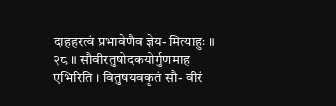दाहहरत्वं प्रभावेणैव ज्ञेय- मित्याहुः ॥ २८ ॥ सौवीरतुषोदकयोर्गुणमाह एभिरिति । वितुषयवकृतं सौ- वीरं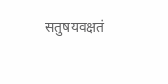सतुषयवक्षतं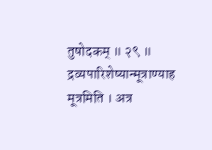तुषोदकम् ॥ २९ ॥ द्रव्यपारिशेष्यान्मूत्राण्याह मूत्रमिति । अत्र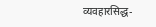व्यवहारसिद्ध-